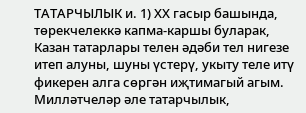ТАТАРЧЫЛЫК и. 1) ХХ гасыр башында, төрекчелеккә капма-каршы буларак, Казан татарлары телен әдәби тел нигезе итеп алуны, шуны үстерү, укыту теле итү фикерен алга сөргән иҗтимагый агым. Милләтчеләр әле татарчылык,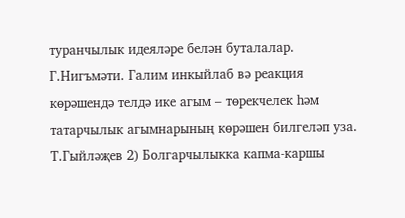туранчылык идеяләре белән буталалар. Г.Нигъмәти. Галим инкыйлаб вә реакция көрәшендә телдә ике агым – төрекчелек һәм татарчылык агымнарының көрәшен билгеләп уза. Т.Гыйләҗев 2) Болгарчылыкка капма-каршы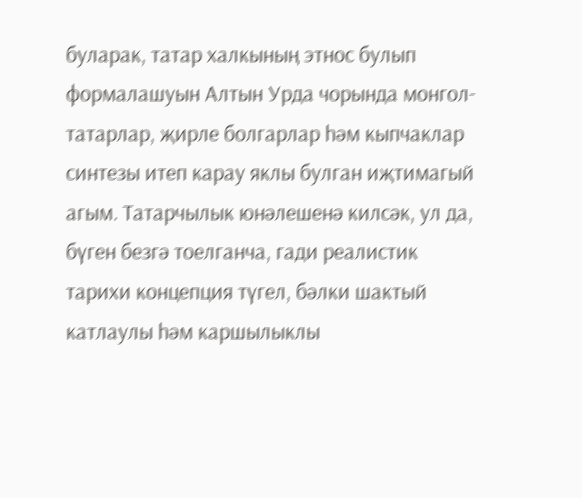буларак, татар халкының этнос булып формалашуын Алтын Урда чорында монгол-татарлар, җирле болгарлар һәм кыпчаклар синтезы итеп карау яклы булган иҗтимагый агым. Татарчылык юнәлешенә килсәк, ул да, бүген безгә тоелганча, гади реалистик тарихи концепция түгел, бәлки шактый катлаулы һәм каршылыклы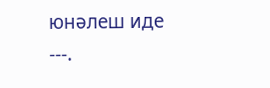юнәлеш иде ---.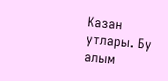Казан утлары. Бу алым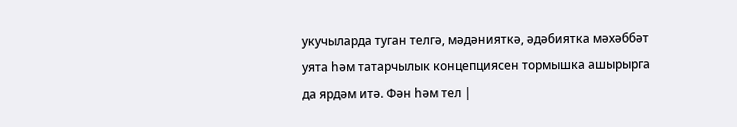укучыларда туган телгә, мәдәнияткә, әдәбиятка мәхәббәт уята һәм татарчылык концепциясен тормышка ашырырга да ярдәм итә. Фән һәм тел |